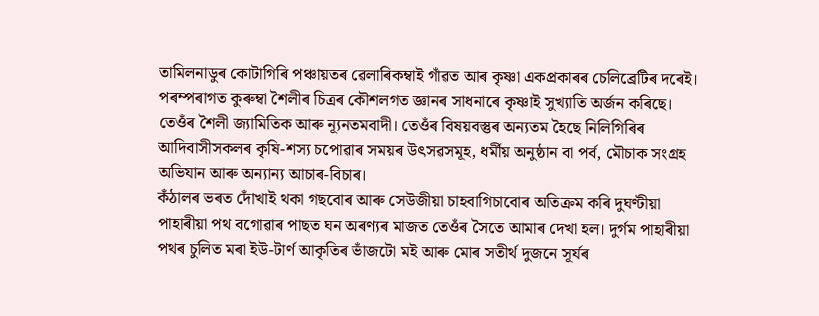তামিলনাডুৰ কোটাগিৰি পঞ্চায়তৰ ৱেলাৰিকম্বাই গাঁৱত আৰ কৃষ্ণা একপ্ৰকাৰৰ চেলিব্ৰেটিৰ দৰেই। পৰম্পৰাগত কুৰুম্বা শৈলীৰ চিত্ৰৰ কৌশলগত জ্ঞানৰ সাধনাৰে কৃষ্ণাই সুখ্যাতি অৰ্জন কৰিছে। তেওঁৰ শৈলী জ্যামিতিক আৰু ন্যূনতমবাদী। তেওঁৰ বিষয়বস্তুৰ অন্যতম হৈছে নিলিগিৰিৰ আদিবাসীসকলৰ কৃষি-শস্য চপোৱাৰ সময়ৰ উৎসৱসমূহ, ধৰ্মীয় অনুষ্ঠান বা পৰ্ব, মৌচাক সংগ্ৰহ অভিযান আৰু অন্যান্য আচাৰ-বিচাৰ।
কঁঠালৰ ভৰত দোঁখাই থকা গছবোৰ আৰু সেউজীয়া চাহবাগিচাবোৰ অতিক্ৰম কৰি দুঘণ্টীয়া পাহাৰীয়া পথ বগোৱাৰ পাছত ঘন অৰণ্যৰ মাজত তেওঁৰ সৈতে আমাৰ দেখা হল। দুৰ্গম পাহাৰীয়া পথৰ চুলিত মৰা ইউ-টাৰ্ণ আকৃতিৰ ভাঁজটো মই আৰু মোৰ সতীৰ্থ দুজনে সূৰ্যৰ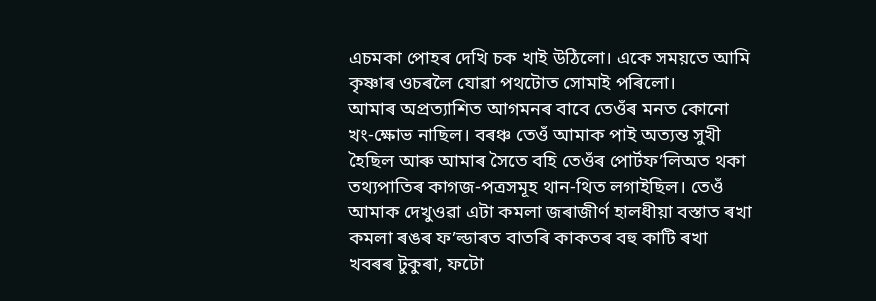এচমকা পোহৰ দেখি চক খাই উঠিলো। একে সময়তে আমি কৃষ্ণাৰ ওচৰলৈ যোৱা পথটোত সোমাই পৰিলো।
আমাৰ অপ্ৰত্যাশিত আগমনৰ বাবে তেওঁৰ মনত কোনো খং-ক্ষোভ নাছিল। বৰঞ্চ তেওঁ আমাক পাই অত্যন্ত সুখী হৈছিল আৰু আমাৰ সৈতে বহি তেওঁৰ পোৰ্টফ’লিঅত থকা তথ্যপাতিৰ কাগজ-পত্ৰসমূহ থান-থিত লগাইছিল। তেওঁ আমাক দেখুওৱা এটা কমলা জৰাজীৰ্ণ হালধীয়া বস্তাত ৰখা কমলা ৰঙৰ ফ’ল্ডাৰত বাতৰি কাকতৰ বহু কাটি ৰখা খবৰৰ টুকুৰা, ফটো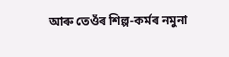আৰু তেওঁৰ শিল্প-কৰ্মৰ নমুনা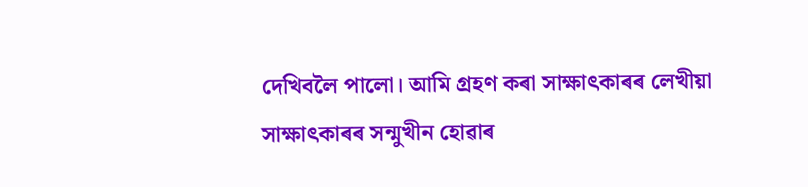দেখিবলৈ পালো। আমি গ্ৰহণ কৰা সাক্ষাৎকাৰৰ লেখীয়া সাক্ষাৎকাৰৰ সন্মুখীন হোৱাৰ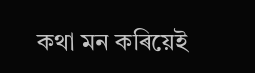কথা মন কৰিয়েই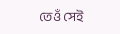তেওঁ সেই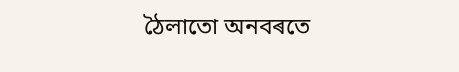ঠৈলাতো অনবৰতে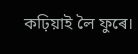কঢ়িয়াই লৈ ফুৰে।